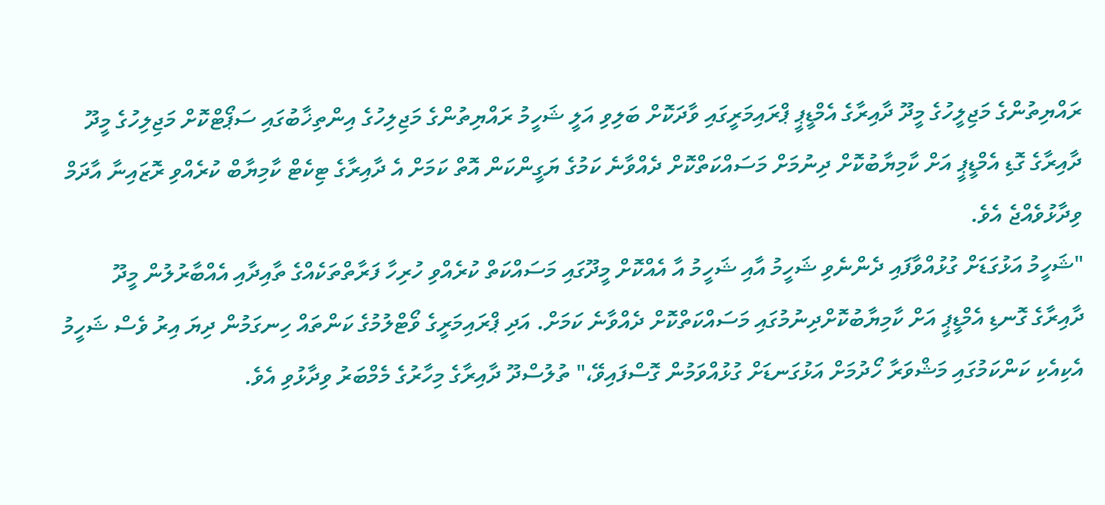ރައްޔިތުންގެ މަޖިލީހުގެ މީދޫ ދާއިރާގެ އެމްޑީޕީ ޕްރައިމަރީގައި ވާދަކޮށް ބަލިވި އަލީ ޝަހީމު ރައްޔިތުންގެ މަޖިލިހުގެ އިންތިޚާބުގައި ސަޕޯޓްކޮށް މަޖިލިހުގެ މީދޫ ދާއިރާގެ ގޮޑި އެމްޑީޕީ އަށް ކާމިޔާބުކޮށް ދިނުމަށް މަސައްކަތްކޮށް ދެއްވާނެ ކަމުގެ ޔަގީންކަން އޮތް ކަމަށް އެ ދާއިރާގެ ޓިކެޓް ކާމިޔާބް ކުރެއްވި ރޮޒައިނާ އާދަމް ވިދާޅުވެއްޖެ އެވެ.
"ޝަހީމު އަޅުގަޑަށް ގުޅުއްވާފައި ދެންނެވި ޝަހީމު އާއި ޝަހީމު އާ އެއްކޮށް މީދޫގައި މަސައްކަތް ކުރެއްވި ހުރިހާ ފަރާތްތަކެއްގެ ތާއިދާއި އެއްބާރުލުން މީދޫ ދާއިރާގެ ގޮނޑި އެމްޑީޕީ އަށް ކާމިޔާބުކޮށްދިނުމުގައި މަސައްކަތްކޮށް ދެއްވާނެ ކަމަށް. އަދި ޕްރައިމަރީގެ ވޯޓްލުމުގެ ކަންތައް ހިނގަމުން ދިޔަ އިރު ވެސް ޝަހީމު އެކިއެކި ކަންކަމުގައި މަޝްވަރާ ހޯދުމަށް އަޅުގަނޑަށް ގުޅުއްވަމުން ގޮސްފައިވޭ،" ތުލުސްދޫ ދާއިރާގެ މިހާރުގެ މެމްބަރު ވިދާޅުވި އެވެ.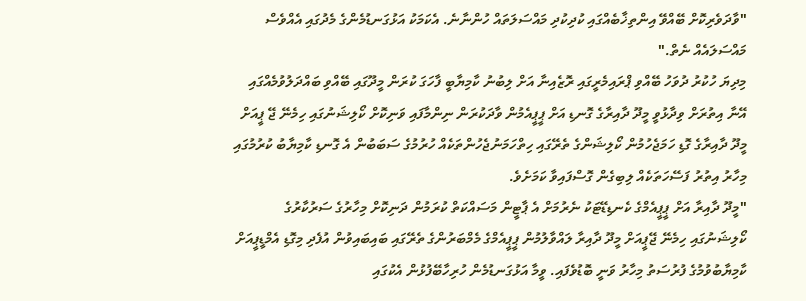"ވާދަވެރިކޮށް ބޭއްވޭ އިންތިޚާބެއްގައި ކުދިކުދި މައްސަލަތައް ހުންނާނެ. އެކަމަކު އަޅުގަނޑުމެންގެ މެދުގައި އެއްވެސް މައްސަލައެއް ނެތް."
މިދިޔަ ހުކުރު ދުވަހު ބޭއްވި ޕްރައިމެރީގައި ރޮޒެއިނާ އަށް ލިބުނު ކާމިޔާބީ ފާހަގަ ކުރަން މީދޫގައި ބޭއްވި ބައްދަލުވުމެއްގައި އޭނާ އިތުރަށް ވިދާޅުވީ މީދޫ ދާއިރާގެ ގޮނޑި އަށް ޕީޕީއެމުން ވާދަކުރަން ނިންމާފައި ވަނިކޮށް ކޯލިޝަނުގައި ހިމެނޭ ޖޭ ޕީއަށް މީދޫ ދާއިރާގެ ގޮޑި ހަމަޖެހުމުން ކޯލިޝަންގެ ތެރޭގައި ހިތްހަމަނުޖެހުންތަކެއް ހުރުމުގެ ސަބަބުން އެ ގޮނޑި ކާމިޔާބު ކުރުމުގައި މިހާރު އިތުރު ފަސޭހަތަކެއް ލިބިގެން ގޮސްފައިވާ ކަމަށެވެ.
"މީދޫ ދާއިރާ އަށް ޕީޕީއެމްގެ ކެނޑިޑޭޓަކު ނެރުމަށް އެ ޕާޓީން މަސައްކަތް ކުރަމުން ދަނިކޮށް މިހާރުގެ ސަރުކާރުގެ ކޯލިޝަނުގައި ހިމެނޭ ޖޭޕީއަށް މީދޫ ދާއިރާ ލައްވާލުމުން ޕީޕީއެމްގެ މެމްބަރުންގެ ތެރޭގައި ބައިބައިވުން އުފެދި މިގޮޑި އެމްޑީޕީއަށް ކާމިޔާބުވުމުގެ ފުރުސަތު މިހާރު ވަނީ ބޮޑުވެފައި. ވީމާ އަޅުގަނޑުމެން ހުރިހާބޭފުޅުން އެކުގައި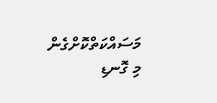މަސައްކަތްކޮށްގެން މި ގޮނޑި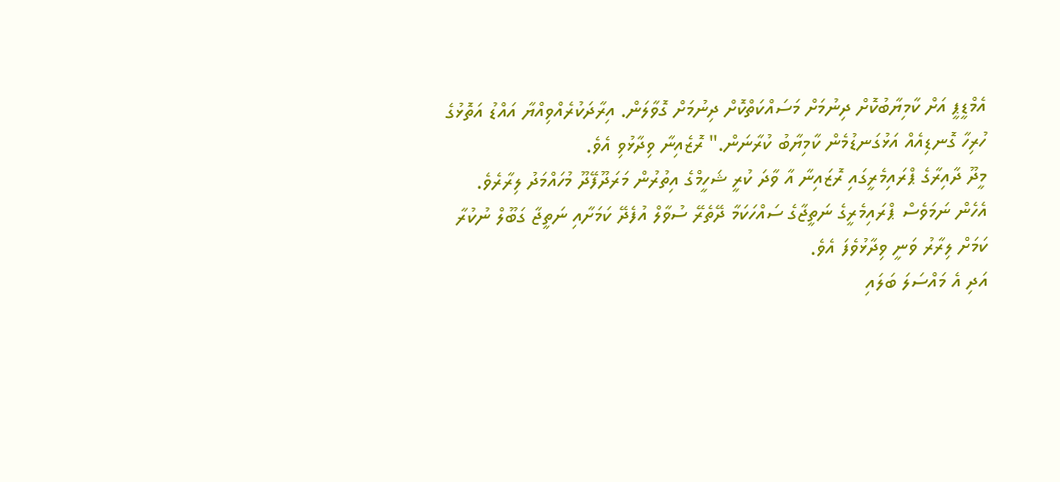އެމްޑީޕީ އަށް ކާމިޔާބުކޮށް ދިނުމަށް މަސައްކަތްކޮށް ދިނުމަށް ގޮވާލަން. އިރާދަކުރެއްވިއްޔާ އައްޑު އަތޮޅުގެ ހުރިހާ ގޮނޑިއެއް އަޅުގަނޑުމެން ކާމިޔާބު ކުރާނަން." ރޮޒެއިނާ ވިދާޅުވި އެވެ.
މީދޫ ދާއިރާގެ ޕްރައިމެރީގައި ރޮޒައިނާ އާ ވާދަ ކުރީ ޝަހީމްގެ އިތުރުން މަރަދޫފޭދޫ މުހައްމަދު ލިރާރެވެ. އެހެން ނަމަވެސް ޕްރައިމެރީގެ ނަތީޖާގެ ސައްހަކަމާ ދޭތެރޭ ސުވާލް އުފެދޭ ކަމަށާއި ނަތީޖާ ގަބޫލް ނުކުރާ ކަމަށް ލިރާރު ވަނީ ވިދާޅުވެފަ އެވެ.
އަދި އެ މައްސަލަ ބަލައި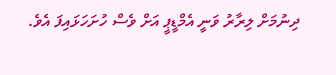ދިނުމަށް ލިރާރު ވަނީ އެމްޑީޕީ އަށް ވެސް ހުށަހަޅައިފަ އެވެ.